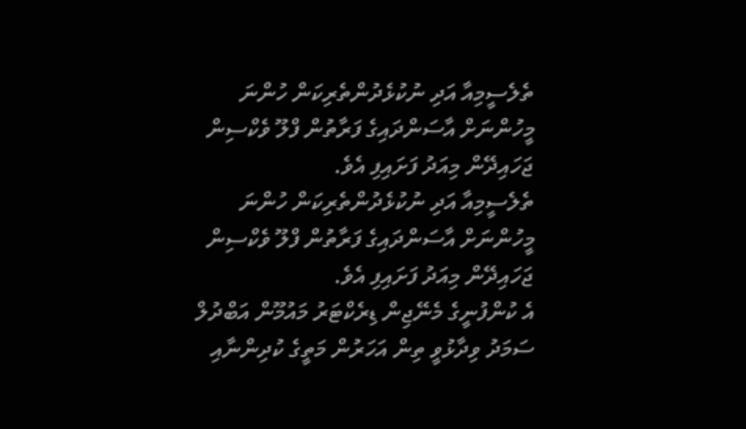ތެލެސީމިއާ އަދި ނުކުޅެދުންތެރިކަން ހުންނަ މީހުންނަށް އާސަންދައިގެ ފަރާތުން ފްލޫ ވެކްސިން ޖަހައިދޭން މިއަދު ފަށައިފި އެވެ.
ތެލެސީމިއާ އަދި ނުކުޅެދުންތެރިކަން ހުންނަ މީހުންނަށް އާސަންދައިގެ ފަރާތުން ފްލޫ ވެކްސިން ޖަހައިދޭން މިއަދު ފަށައިފި އެވެ.
އެ ކުންފުނީގެ މެނޭޖިން ޑިރެކްޓަރު މައުމޫން އަބްދުލް ސަމަދު ވިދާޅުވީ ތިން އަހަރުން މަތީގެ ކުދިންނާއި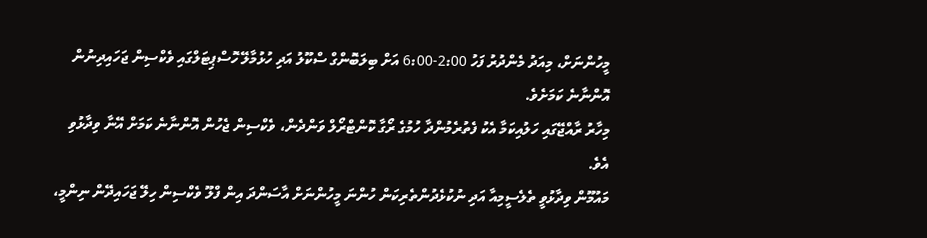މީހުންނަށް، މިއަދު މެންދުރު ފަހު 2:00-6:00 އަށް ބިލަބޮންގް ސްކޫލު އަދި ހުޅުމާލޭ ހޮސްޕިޓަލްގައި ވެކްސިން ޖަހައިދިނުން އޮންނާނެ ކަމަށެވެ.
މިހާރު ރާއްޖޭގައި ހަލުއިކަމާ އެކު ފެތުރެމުންދާ ހުމުގެ ރޯގާ ކޮންޓްރޯލް ވަންދެން، ވެކްސިން ޖެހުން އޮންނާނެ ކަމަށް އޭނާ ވިދާޅުވި އެވެ.
މައުމޫން ވިދާޅުވީ ތެލެސީމިއާ އަދި ނުކުޅެދުންތެރިކަން ހުންނަ މީހުންނަށް އާސަންދަ އިން ފްލޫ ވެކްސިން ހިލޭ ޖަހައިދޭން ނިންމީ،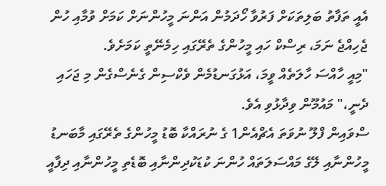އެއީ ތަފާތު ބަލިތަކަށް ފަރުވާ ހޯދަމުން އަންނަ މީހުންނަށް ކަމަށް ވުމާއި ހުން ޖެހިއްޖެ ނަމަ، ރިސްކް ހައި މީހުންގެ ތެރޭގައި ހިމެނޭތީ ކަމަށެވެ.
"މިއީ ހާއްސަ ހާލަތެއް ވީމަ، އަޅުގަނޑުމެން ވެކްސިން ގެނެސްގެން މި ޖަހައި ދެނީ،" މައުމޫން ވިދާޅުވި އެވެ.
ސްވައިން ފްލޫ ނުވަތަ އެޗްއެން1 ގެ ނުރައްކާ ބޮޑު މީހުންގެ ތެރޭގައި މާބަނޑު މީހުންނާއި ލޭގެ މައްސަލަތައް ހުންނަ ކުޑަކުދިންނާއި ބޮޑެތި މީހުންނާއި ދިފާއީ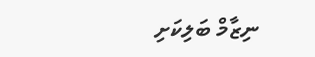ނިޒާމް ބަލިކަށި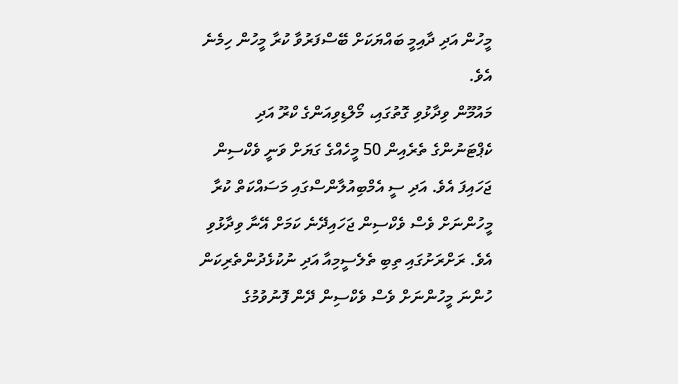މީހުން އަދި ދާއިމީ ބައްޔަކަށް ބޭސްފަރުވާ ކުރާ މީހުން ހިމެނެ އެވެ.
މައުމޫން ވިދާޅުވި ގޮތުގައި، މޯލްޑިވިއަންގެ ކްރޫ އަދި ކެޕްޓަނުންގެ ތެރެއިން 50 މީހެއްގެ ގަޔަށް ވަނީ ވެކްސިން ޖަހައިފަ އެވެ. އަދި ސީ އެމްބިއުލާންސްގައި މަސައްކަތް ކުރާ މީހުންނަށް ވެސް ވެކްސިން ޖަހައިދޭނެ ކަމަށް އޭނާ ވިދާޅުވި އެވެ. ރަށްރަށުގައި ތިބި ތެލެސީމިއާ އަދި ނުކުޅެދުންތެރިކަން ހުންނަ މީހުންނަށް ވެސް ވެކްސިން ދޭން ފޮނުވުމުގެ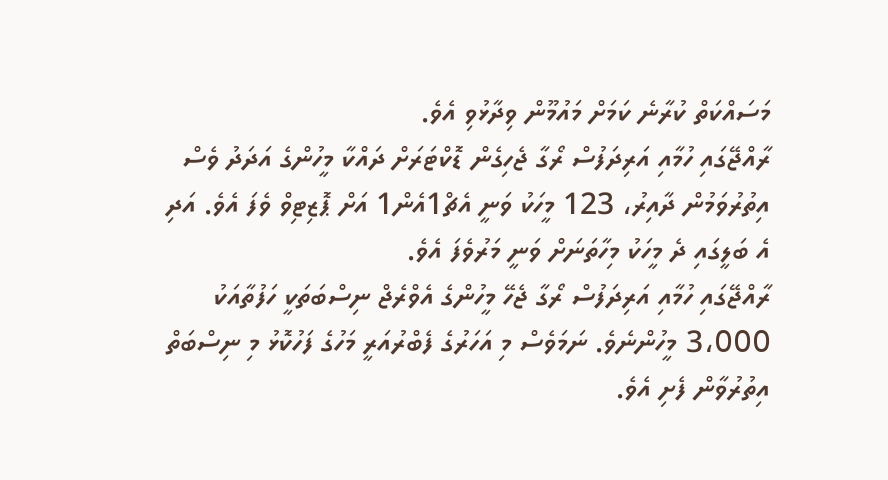މަސައްކަތް ކުރާނެ ކަމަށް މައުމޫން ވިދާޅުވި އެވެ.
ރާއްޖޭގައި ހުމާއި އަރިދަފުސް ރޯގާ ޖެހިގެން ޑޮކްޓަރަށް ދައްކާ މީހުންގެ އަދަދު ވެސް އިތުރުވަމުން ދާއިރު، 123 މީހަކު ވަނީ އެޗް1އެން1 އަށް ޕޮޒިޓިވް ވެފަ އެވެ. އަދި އެ ބަލީގައި ދެ މީހަކު މިހާތަނަށް ވަނީ މަރުވެފަ އެވެ.
ރާއްޖޭގައި ހުމާއި އަރިދަފުސް ރޯގާ ޖެހޭ މީހުންގެ އެވްރެޖް ނިސްބަތަކީ ހަފުތާއަކު 3،000 މީހުންނެވެ. ނަމަވެސް މި އަހަރުގެ ފެބްރުއަރީ މަހުގެ ފަހުކޮޅު މި ނިސްބަތް އިތުރުވާން ފެށި އެވެ.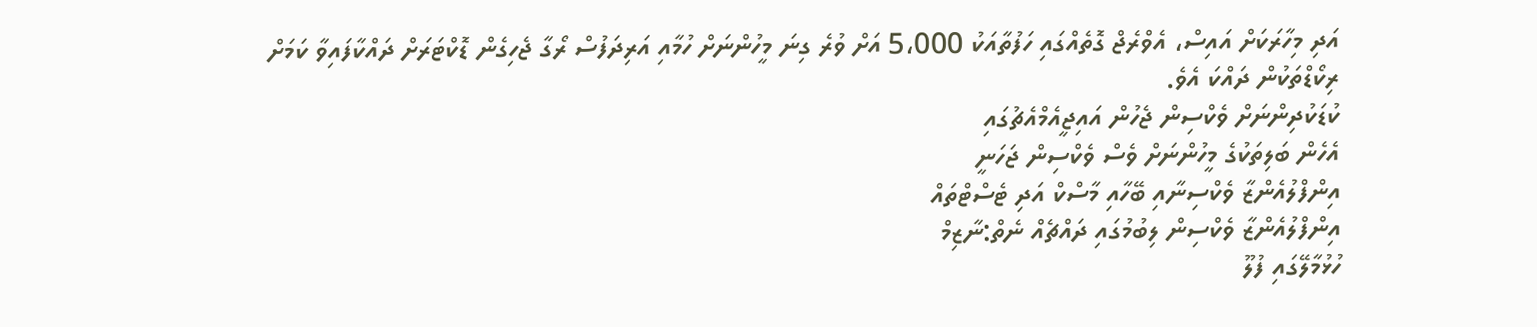އަދި މިހާރަކަށް އައިސް، އެވްރެޖް ގޮތެއްގައި ހަފުތާއަކު 5،000 އަށް ވުރެ ގިނަ މީހުންނަށް ހުމާއި އަރިދަފުސް ރޯގާ ޖެހިގެން ޑޮކްޓަރަށް ދައްކާފައިވާ ކަމަށް ރިކޯޑްތަކުން ދައްކަ އެވެ.
ކުޑަކުދިންނަށް ވެކްސިން ޖެހުން އައިޖީއެމްއެޗުގައި
އެހެން ބަލިތަކުގެ މީހުންނަށް ވެސް ވެކްސިން ޖަހަނީ
އިންފްލުއެންޒާ ވެކްސިނާއި ބޭހާއި މާސްކް އަދި ޓެސްޓްތައް
އިންފްލުއެންޒާ ވެކްސިން ލިބުމުގައި ދައްޗެއް ނެތް:ނާޒިމް
ހުޅުމާލޭގައި ފުލޫ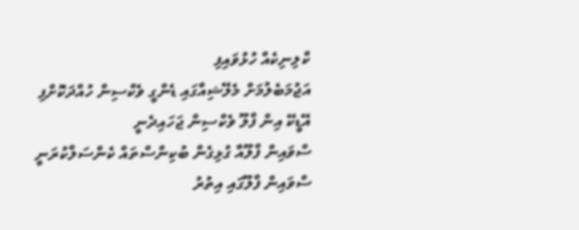ކްލިނިކެއް ހުޅުވައިފި
އަޖުމަބެލުމަށް މެލޭޝިއާގައި ޑެންގީ ވެކްސިން ހުއްދަކޮށްފި
އޭޑީކޭ އިން ފްލޫ ވެކްސިން ޖަހައިދެނީ
ސްވައިން ފްލޫއާ ގުޅިގެން ބުކިންސްތައް ކެންސަލްކުރަނީ
ސްވައިން ފްލޫގައި އިތުރު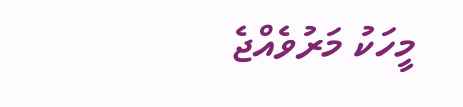މީހަކު މަރުވެއްޖެ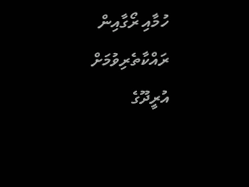ހުމާއި ރޯގާއިން ރައްކާތެރިވުމަށް އުރީދޫގެ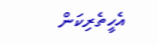އެހީތެރިކަން